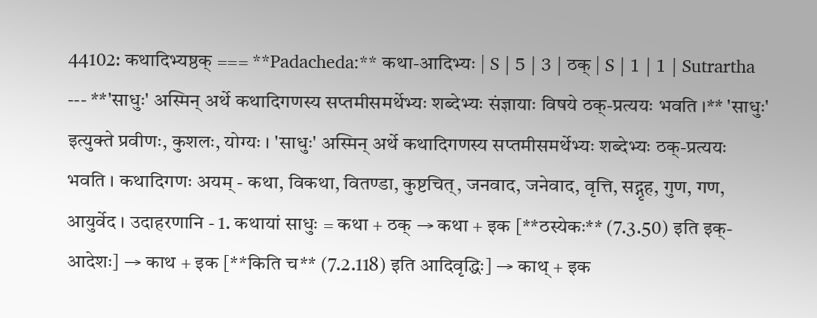44102: कथादिभ्यष्ठक् === **Padacheda:** कथा-आदिभ्यः | S | 5 | 3 | ठक् | S | 1 | 1 | Sutrartha --- **'साधुः' अस्मिन् अर्थे कथादिगणस्य सप्तमीसमर्थेभ्यः शब्देभ्यः संज्ञायाः विषये ठक्-प्रत्ययः भवति ।** 'साधुः' इत्युक्ते प्रवीणः, कुशलः, योग्यः । 'साधुः' अस्मिन् अर्थे कथादिगणस्य सप्तमीसमर्थेभ्यः शब्देभ्यः ठक्-प्रत्ययः भवति । कथादिगणः अयम् - कथा, विकथा, वितण्डा, कुष्टचित्, जनवाद, जनेवाद, वृत्ति, सद्गृह, गुण, गण, आयुर्वेद । उदाहरणानि - 1. कथायां साधुः = कथा + ठक् → कथा + इक [**ठस्येकः** (7.3.50) इति इक्-आदेशः] → काथ + इक [**किति च** (7.2.118) इति आदिवृद्धिः] → काथ् + इक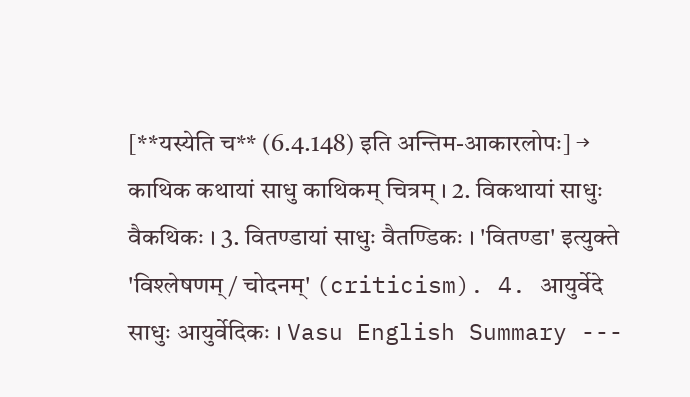[**यस्येति च** (6.4.148) इति अन्तिम-आकारलोपः] → काथिक कथायां साधु काथिकम् चित्रम् । 2. विकथायां साधुः वैकथिकः । 3. वितण्डायां साधुः वैतण्डिकः । 'वितण्डा' इत्युक्ते 'विश्लेषणम् / चोदनम्' (criticism). 4. आयुर्वेदे साधुः आयुर्वेदिकः । Vasu English Summary ---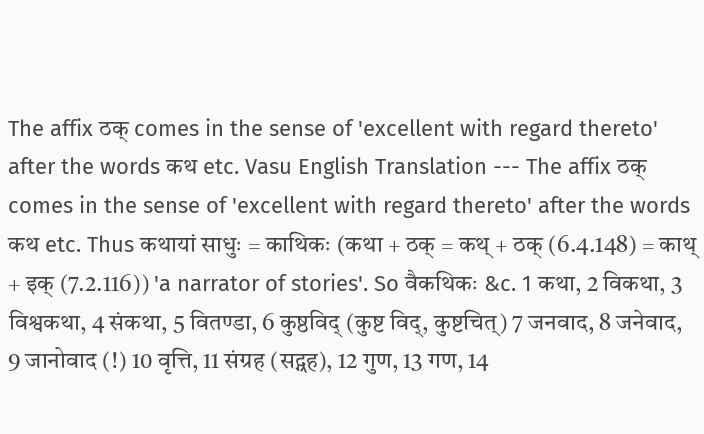The affix ठक् comes in the sense of 'excellent with regard thereto' after the words कथ etc. Vasu English Translation --- The affix ठक् comes in the sense of 'excellent with regard thereto' after the words कथ etc. Thus कथायां साधुः = काथिकः (कथा + ठक् = कथ् + ठक् (6.4.148) = काथ् + इक् (7.2.116)) 'a narrator of stories'. So वैकथिकः &c. 1 कथा, 2 विकथा, 3 विश्वकथा, 4 संकथा, 5 वितण्डा, 6 कुष्ठविद् (कुष्ट विद्, कुष्टचित्) 7 जनवाद, 8 जनेवाद, 9 जानोवाद (!) 10 वृत्ति, 11 संग्रह (सद्ग्रह), 12 गुण, 13 गण, 14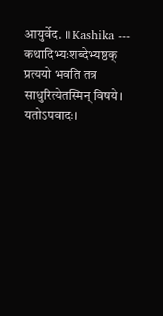आयुर्वेद. ॥ Kashika --- कथादिभ्यःशब्देभ्यष्ठक् प्रत्ययो भवति तत्र साधुरित्येतस्मिन् विषये। यतोऽपवादः।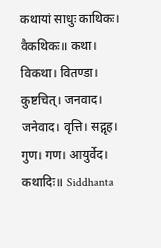कथायां साधुः काथिकः। वैकथिकः॥ कथा। विकथा। वितण्डा। कुष्टचित्। जनवाद। जनेवाद। वृत्ति। सद्गृह। गुण। गण। आयुर्वेद। कथादिः॥ Siddhanta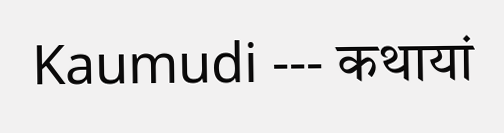Kaumudi --- कथायां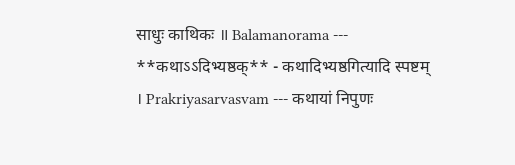साधुः काथिकः ॥ Balamanorama --- **कथाऽऽदिभ्यष्ठक्** - कथादिभ्यष्ठगित्यादि स्पष्टम् । Prakriyasarvasvam --- कथायां निपुणः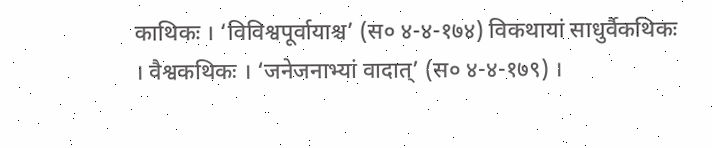काथिकः । ‘विविश्वपूर्वायाश्च’ (स० ४-४-१७४) विकथायां साधुर्वैकथिकः । वैश्वकथिकः । ‘जनेजनाभ्यां वादात्’ (स० ४-४-१७९) ।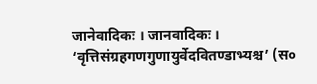जानेवादिकः । जानवादिकः । ‘वृत्तिसंग्रहगणगुणायुर्वेदवितण्डाभ्यश्च’ (स०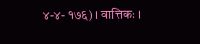४-४- १७६) । वात्तिकः ।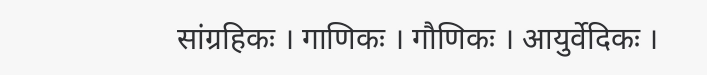सांग्रहिकः । गाणिकः । गौणिकः । आयुर्वेदिकः ।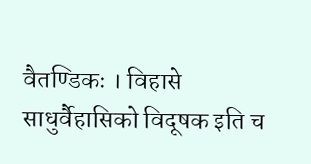वैतण्डिकः । विहासे साधुर्वैहासिको विदूषक इति च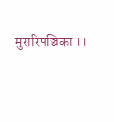मुरारिपञ्चिका ।।